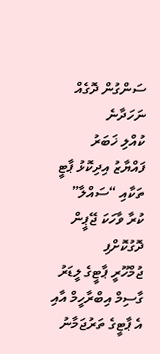ސަންގުން ދޮގެއް ނަހަދާނެ
ކުއްލި ޚަބަރު
ފައްޔާޒު އިދިކޮޅު ޕާޓީ ތަކާއި “ސައްލާ” ކުރާ ވާހަކަ ޖޭޕީން ދޮގުކޮށްފި
ޖުމްހޫރީ ޕާޓީގެ ލީޑަރު ގާސިމް އިބްރާހީމް އާއި އެ ޕާޓީގެ ތަރުޖަމާނު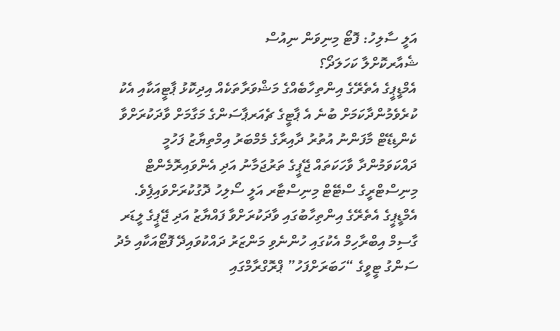އަލީ ސާލިހު: ފޮޓޯ މިނިވަން ނިއުސް
ޝެއާރކޮށްލާ ކަހަލަދޯ؟
އެމްޑީޕީގެ އެތެރޭގެ އިންތިހާބެއްގެ މަޝްވަރާތަކެއް އިދިކޮޅު ޕާޓީއަކާއި އެކު ކުރެވެމުންދާކަމަށް ބުނެ އެ ޕާޓީގެ ޗެއަރޕާސަންގެ މަގާމަށް ވާދަކުރަށްވާ ކެންޑިޑޭޓް މާފަންނު އުތުރު ދާއިރާގެ މެމްބަރު އިމްތިޔާޒު ފަހުމީ ދައްކަވަމުންދާ ވާހަކަތައް ޖޭޕީގެ ތަރުޖަމާނު އަދި އެންވައިރޮމެންޓް މިނިސްޓްރީގެ ސްޓޭޓް މިނިސްޓާރ އަލީ ސޯލިހު ދޮގުކުރަށްވައިފިެވެ.
އެމްޑީޕީގެ އެތެރޭގެ އިންތިހާބުގައި ވާދަކުރަށްވާ ފައްޔާޒު އަދި ޖޭޕީގެ ލީޑަރ ގާސިމް އިބްރާހިމް އެކުގައި ހުންނެވި މަންޒަރު ދައްކުވައިދޭ ފޮޓޯއަކާއި މެދު ސަންގު ޓީވީގެ “ހަބަރަށްފަހު” ޕްރޮގްރާމްގައި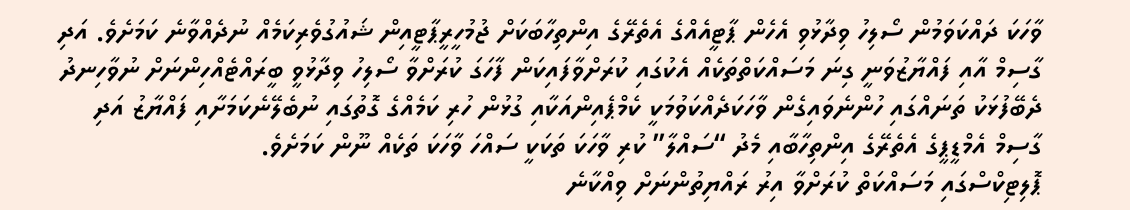ވާހަކަ ދައްކަވަމުން ސޯލިހު ވިދާޅުވި އެހެން ޕާޓީއެއްގެ އެތެރޭގެ އިންތިހާބަކަށް ޖުމުހީރީޕާޓީއިން ޝައުގުވެރިކަމެއް ނުދެއްވާނެ ކަމަށެވެ. އަދި ގާސިމް އާއި ފައްޔާޒުވަނީ ގިނަ މަސައްކަތްތަކެއް އެކުގައި ކުރަށްވާފައިކަން ފާހަގަ ކުރަށްވާ ސޯލިހު ވިދާޅުވީ ބީރައްޓެއްހިންނަށް ނުވާހިނދު ދެބޭފުޅަކު ތަނައްގައި ހުންނެވައިގެން ވާހަކަދެއްކަވުމަކީ ކެމްޕެއިންއަކާއި ގުޅުން ހުރި ކަމެއްގެ ގޮތުގައި ނުބެލޭނެކަމަށާއި ފައްޔާޒު އަދި ގާސިމް އެމްޑީޕީގެ އެތެރޭގެ އިންތިހާބާއި މެދު “ސައްލާ” ކުރި ވާހަކަ ތަކަކީ ސައްހަ ވާހަކަ ތަކެއް ނޫން ކަމަށެވެ.
ޕޮލިޓިކްސްގައި މަސައްކަތް ކުރަށްވާ އިރު ރައްޔިތުންނަށް ވިއްކާނެ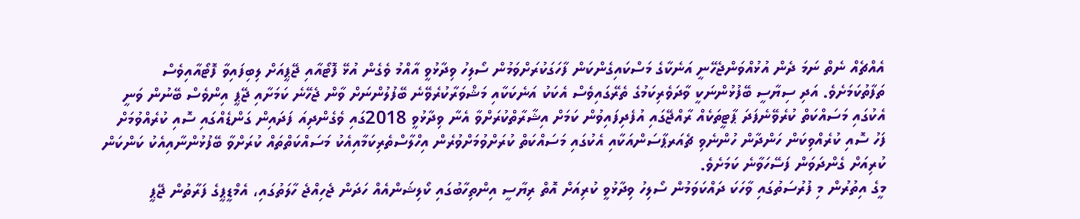އެއްޗެއް ނެތް ނަމަ ދެން އުޅުއްވަންޖެހޭނީ އަނެކާގެ މަސްކައިގެންކަން ފާހަގަކުރަށްވަމުން ސޯލިހު ވިދާޅުވީ އާއްމު ވެގެން އުޅޭ ފޮޓޯއާއި ޖޭޕީއަށް ލިބިފައިވާ ފޮޓޯއާއިވެސް ތަފާތުކަމަށެވެ. އަދި ސިޔާސީ ބޭފުޅުންނަކީ ވާދަވެރިކަމުގެ ތެރޭގައިވެސް އެކަކު އަނެކަކާއި މަޝްވަރާކުރެވޭނެ ބޭފުލުންނަށް ވާން ޖެހޭނެ ކަމަށާއި ޖޭޕީ އިންވެސް ބޭނުން ވަނީ އެކުގައި މަސައްކަތް ކުރެވޭނެފަދަ ޕާޓީތަކެއް ރާއްޖޭގައި އުފެދިފައިވުން ކަމަށް އިޝާރާތްކުރަށްވާ އެނާ ވިދާޅުވީ 2018ގައި ވެގެންދިއަ ފަދައިން ގަންޑެއްގައި ސޮއި ކުރެއްވުމަށް ފަހު ސޮއި ކުރެއްވިކަން ހަންދާން ހުންނެވި ޗެއަރޕާސަންއަކާއި އެކުގައި މަސައްކަތް ކުރަށްވުމަށްވުރެން އިހްލާސްތެރިކަމާއިއެކު މަސައްކަތްތައް ކުރަށްވާ ބޭފުޅުންނާއިއެކު ކަންކަން ކުރިއަށް ގެންދަވަން ފަސޭހަވާނެ ކަމަށެވެ.
މީގެ އިތުރުން މި ފުރުސަތުގައި ވާހަކަ ދައްކަވަމުން ސޯލިހު ވިދާޅުވީ ކުރިއަށް އޮތް ރިޔާސީ އިންތިހާބުގައި ކޯލިޝަންއެއް ހަދަން ޖެހިއްޖެ ހާލަތުގައި، އެމްޑީޕީގެ ފަރާތުން ޖޭޕީ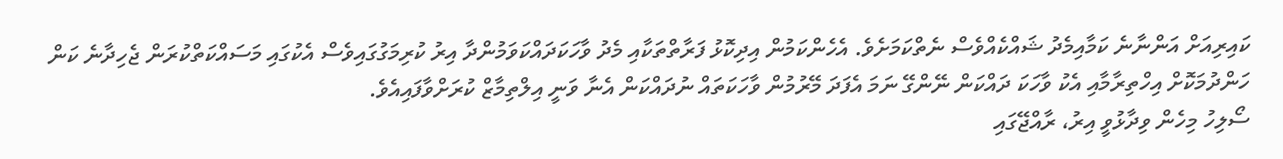ކައިރިއަށް އަންނާނެ ކަމާއިމެދު ޝައްކެއްވެސް ނެތްކަމަށެވެ. އެހެންކަމުން އިދިކޮޅު ފަރާތްތަކާއި މެދު ވާހަކަދައްކަވަމުންދާ އިރު ކުރިމަގުގައިވެސް އެކުގައި މަސައްކަތްކުރަން ޖެހިދާނެ ކަން ހަންދުމަކޮށް އިހްތިރާމާއި އެކު ވާހަކަ ދައްކަން ނޭންގޭ ނަމަ އެފަދަ މޭރުމުން ވާހަކަތައް ނުދައްކަން އެނާ ވަނީ އިލްތިމާޒް ކުރަށްވާފައިއެވެ.
ސޯލިހު މިހެން ވިދާޅުވީ އިރު، ރާއްޖޭގައި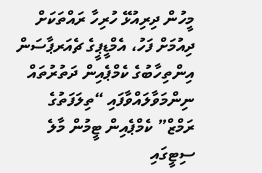މީހުން ދިރިއުޅޭ ހުރިހާ ރައްތަކަށް ދިއުމަށް ފަހު، އެމްޑީޕީގެ ޗެއަރޕާސަން އިންތިހާބުގެ ކެމްޕެއިން ދަތުރުތައް ނިންމަވާލައްވާފައި “ތިލަފަތުގެ ރަމްޒް” ކެމްޕެއިން ޓީމުން މާލެ ސިޓީގައި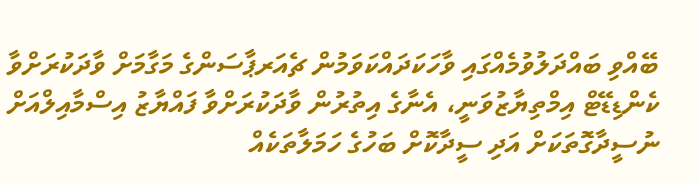ބޭއްވި ބައްދަލުވުމެއްގައި ވާހަކަދައްކަވަމުން ޗެއަރޕާސަންގެ މަގާމަށް ވާދަކުރަށްވާ ކެންޑިޑޭޓް އިމްތިޔާޒުވަނީ، އެނާގެ އިތުރުން ވާދަކުރަށްވާ ފައްޔާޒު އިސްމާއިލްއަށް ނުސީދާގޮތަކަށް އަދި ސީދާކޮށް ބަހުގެ ހަމަލާތަކެއް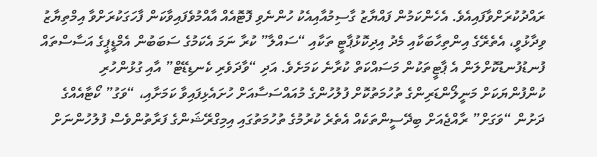ރައްދުކުރަށްވާފައިއެވެ. އެހެންކަމުން ފައްޔާޒު ގާސިމުއާއިއެކު ހުންނެވި ފޮޓޮއެއް އާއްމުވެފައިވާކަން ފާހަގަކުރަށްވާ އިމްތިޔާޒު ވިދާޅުވީ، އެތެރޭގެ އިންތިހާބަކާއި މެދު އިދިކޮޅުޕާޓީ ތަކާއި “ސައްލާ” ކުރާ ނަމަ އެކަމުގެ ސަބަބުން އެމްޑީޕީގެ އަސާސްތައް ފުނޑުފުނޑުކޮށްލަން އެ ޕާޓީތަކުން މަސައްކަތް ކުރާނެ ކަމަށެވެ. އަދި “ވާދަވެރި ކެނޑިޑޭޓް” އާއި ގުޅުންހުރި ކުންފުންޔަކަށް މަނީލޯންޑަރިންގެ ތުހުމަތުކޮށް ފުލުހުންގެ މުއައްސަސާއަށް ހުށައެޅިފައިވާ ކަމަށާއި، “ވަގު” ކޯޓާއެއްގެ ދަށުން “ވަގަށް” ރާއްޖެއަށް ބިދޭސީންތަކެއް އެތެރެ ކުރުމުގެ ތުހުމަތުގައި އިމިގްރޭޝަންގެ ފަރާތުންވެސް ފުލުހުންނަށް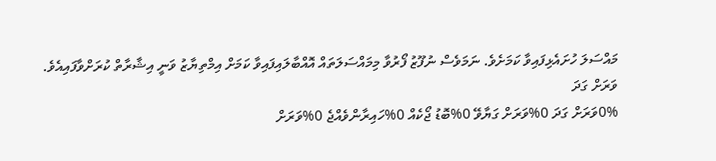މައްސަލަ ހުށައެޅިފައިވާ ކަމަށެވެ. ނަމަވެސް ނުފޫޒު ފޯރުވާ މިމައްސަލަތައް އޮއްބާލައިފައިވާ ކަމަށް އިމްތިޔާޒު ވަނީ އިޝާރާތް ކުރަށްވާފައިއެވެ.
ވަރަށް ގަދަ
0%ވަރަށް ގަދަ 0%ވަރަށް ގަޔާވޭ 0%ބޮޑު ޖޯކެއް 0%ހައިރާންވެއްޖެ 0%ވަރަށް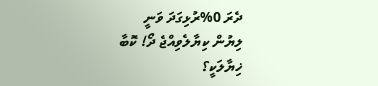ދެރަ 0%ރުޅިގަދަ ވަނީ
ލިޔުން ކިޔާލެވިއްޖެ ދޯ! ކޮބާ ޚިޔާލަކީ؟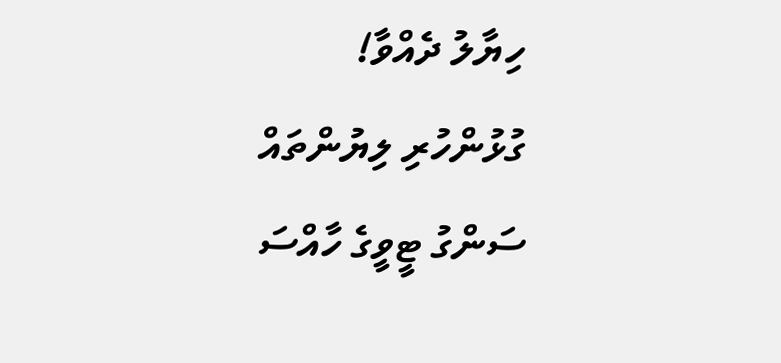ހިޔާލު ދެއްވާ!
ގުޅުންހުރި ލިޔުންތައް
ސަންގު ޓީވީގެ ހާއްސަ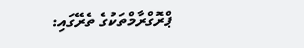ޕްރޮގްރާމްތަކުގެ ތެރޭގައި: